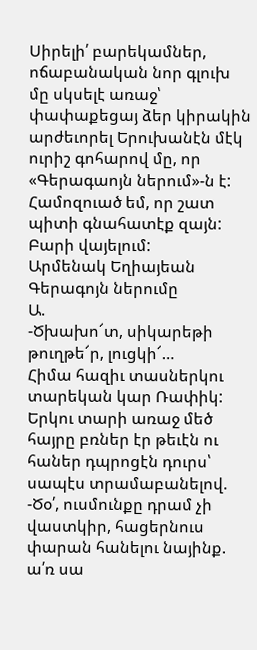Սիրելի՛ բարեկամներ, ոճաբանական նոր գլուխ մը սկսելէ առաջ՝ փափաքեցայ ձեր կիրակին արժեւորել Երուխանէն մէկ ուրիշ գոհարով մը, որ «Գերագաոյն ներում»-ն է:
Համոզուած եմ, որ շատ պիտի գնահատէք զայն: Բարի վայելում:
Արմենակ Եղիայեան
Գերագոյն ներումը
Ա.
-Ծխախո՜տ, սիկարեթի թուղթե՜ր, լուցկի՜…
Հիմա հազիւ տասներկու տարեկան կար Ռափիկ: Երկու տարի առաջ մեծ հայրը բռներ էր թեւէն ու հաներ դպրոցէն դուրս՝ սապէս տրամաբանելով.
-Ծօ՛, ուսմունքը դրամ չի վաստկիր, հացերնուս փարան հանելու նայինք. ա՛ռ սա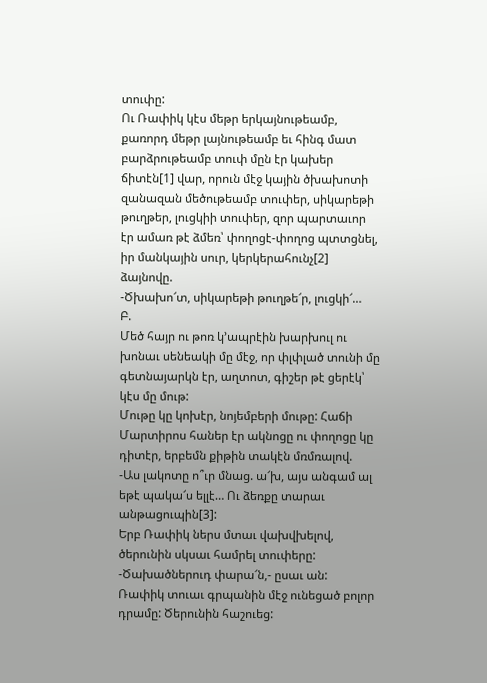տուփը:
Ու Ռափիկ կէս մեթր երկայնութեամբ, քառորդ մեթր լայնութեամբ եւ հինգ մատ բարձրութեամբ տուփ մըն էր կախեր ճիտէն[1] վար, որուն մէջ կային ծխախոտի զանազան մեծութեամբ տուփեր, սիկարեթի թուղթեր, լուցկիի տուփեր, զոր պարտաւոր էր ամառ թէ ձմեռ՝ փողոցէ-փողոց պտտցնել, իր մանկային սուր, կերկերահունչ[2] ձայնովը.
-Ծխախո՜տ, սիկարեթի թուղթե՜ր, լուցկի՜…
Բ.
Մեծ հայր ու թոռ կ’ապրէին խարխուլ ու խոնաւ սենեակի մը մէջ, որ փլփլած տունի մը գետնայարկն էր, աղտոտ, գիշեր թէ ցերէկ՝ կէս մը մութ:
Մութը կը կոխէր, նոյեմբերի մութը: Հաճի Մարտիրոս հաներ էր ակնոցը ու փողոցը կը դիտէր, երբեմն քիթին տակէն մռմռալով.
-Աս լակոտը ո՞ւր մնաց. ա՜խ, այս անգամ ալ եթէ պակա՜ս ելլէ… Ու ձեռքը տարաւ անթացուպին[3]:
Երբ Ռափիկ ներս մտաւ վախվխելով, ծերունին սկսաւ համրել տուփերը:
-Ծախածներուդ փարա՜ն,- ըսաւ ան:
Ռափիկ տուաւ գրպանին մէջ ունեցած բոլոր դրամը: Ծերունին հաշուեց: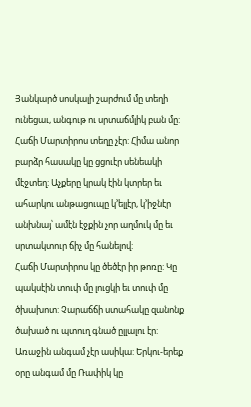Յանկարծ սոսկալի շարժում մը տեղի ունեցաւ, անգութ ու սրտաճմլիկ բան մը: Հաճի Մարտիրոս տեղը չէր: Հիմա անոր բարձր հասակը կը ցցուէր սենեակի մէջտեղ: Աչքերը կրակ էին կտրեր եւ ահարկու անթացուպը կ’ելլէր, կ’իջնէր անխնայ՝ ամէն էջքին չոր աղմուկ մը եւ սրտակտուր ճիչ մը հանելով:
Հաճի Մարտիրոս կը ծեծէր իր թոռը: Կը պակսէին տուփ մը լուցկի եւ տուփ մը ծխախոտ: Չարաճճի ստահակը զանոնք ծախած ու պտուղ գնած ըլլալու էր: Առաջին անգամ չէր ասիկա: Երկու-երեք օրը անգամ մը Ռափիկ կը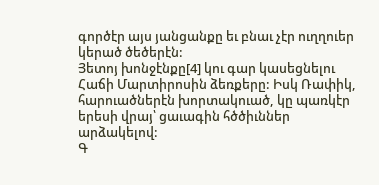գործէր այս յանցանքը եւ բնաւ չէր ուղղուեր կերած ծեծերէն:
Յետոյ խոնջէնքը[4] կու գար կասեցնելու Հաճի Մարտիրոսին ձեռքերը: Իսկ Ռափիկ, հարուածներէն խորտակուած, կը պառկէր երեսի վրայ՝ ցաւագին հծծիւններ արձակելով:
Գ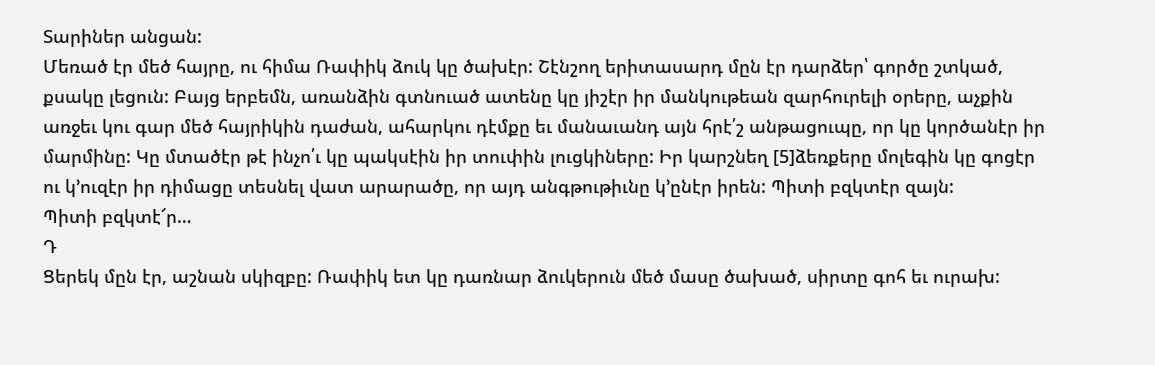Տարիներ անցան:
Մեռած էր մեծ հայրը, ու հիմա Ռափիկ ձուկ կը ծախէր: Շէնշող երիտասարդ մըն էր դարձեր՝ գործը շտկած, քսակը լեցուն: Բայց երբեմն, առանձին գտնուած ատենը կը յիշէր իր մանկութեան զարհուրելի օրերը, աչքին առջեւ կու գար մեծ հայրիկին դաժան, ահարկու դէմքը եւ մանաւանդ այն հրէ՛շ անթացուպը, որ կը կործանէր իր մարմինը: Կը մտածէր թէ ինչո՛ւ կը պակսէին իր տուփին լուցկիները: Իր կարշնեղ [5]ձեռքերը մոլեգին կը գոցէր ու կ’ուզէր իր դիմացը տեսնել վատ արարածը, որ այդ անգթութիւնը կ’ընէր իրեն: Պիտի բզկտէր զայն:
Պիտի բզկտէ՜ր…
Դ
Ցերեկ մըն էր, աշնան սկիզբը: Ռափիկ ետ կը դառնար ձուկերուն մեծ մասը ծախած, սիրտը գոհ եւ ուրախ: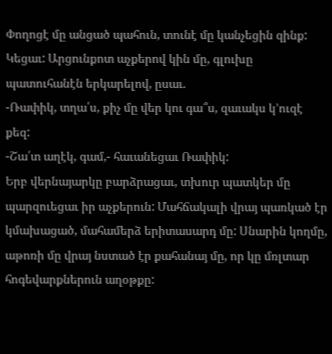Փողոցէ մը անցած պահուն, տունէ մը կանչեցին զինք: Կեցաւ: Արցունքոտ աչքերով կին մը, գլուխը պատուհանէն երկարելով, ըսաւ.
-Ռափիկ, տղա՛ս, քիչ մը վեր կու գա՞ս, զաւակս կ’ուզէ քեզ:
-Շա՛տ աղէկ, գամ,- հաւանեցաւ Ռափիկ:
Երբ վերնայարկը բարձրացաւ, տխուր պատկեր մը պարզուեցաւ իր աչքերուն: Մահճակալի վրայ պառկած էր կմախացած, մահամերձ երիտասարդ մը: Սնարին կողմը, աթոռի մը վրայ նստած էր քահանայ մը, որ կը մռլտար հոգեվարքներուն աղօթքը: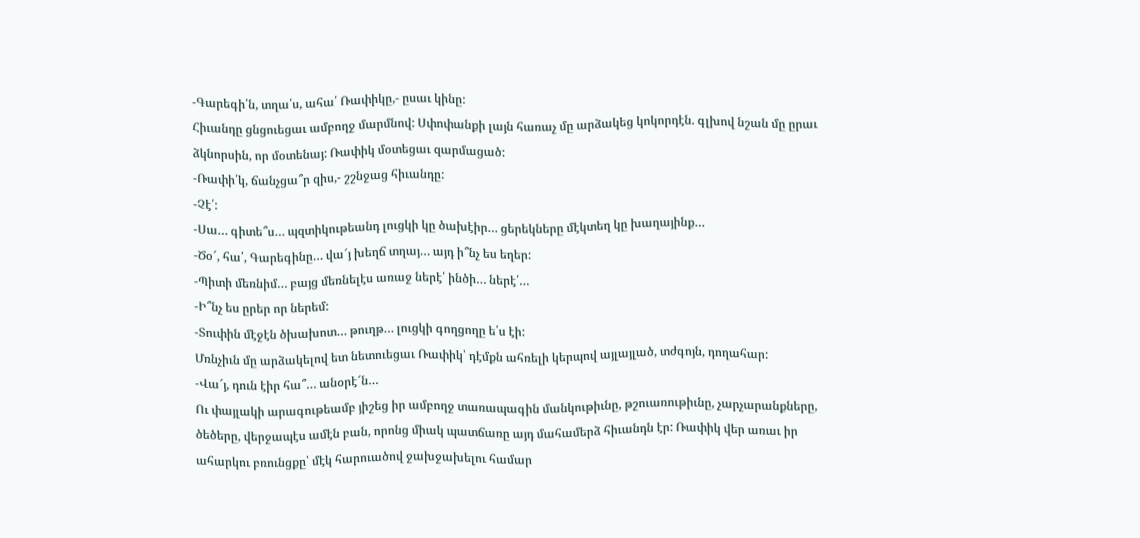-Գարեգի՛ն, տղա՛ս, ահա՛ Ռափիկը,- ըսաւ կինը:
Հիւանդը ցնցուեցաւ ամբողջ մարմնով: Սփոփանքի լայն հառաչ մը արձակեց կոկորդէն. գլխով նշան մը ըրաւ ձկնորսին, որ մօտենայ: Ռափիկ մօտեցաւ զարմացած:
-Ռափի՛կ, ճանչցա՞ր զիս,- շշնջաց հիւանդը:
-Չէ՛:
-Սա… գիտե՞ս… պզտիկութեանդ լուցկի կը ծախէիր… ցերեկները մէկտեղ կը խաղայինք…
-Ծօ՜, հա՛, Գարեգինը… վա՜յ խեղճ տղայ… այդ ի՞նչ ես եղեր:
-Պիտի մեռնիմ… բայց մեռնելէս առաջ ներէ՛ ինծի… ներէ՛…
-Ի՞նչ ես ըրեր որ ներեմ:
-Տուփին մէջէն ծխախոտ… թուղթ… լուցկի գողցողը ե՛ս էի:
Մռնչիւն մը արձակելով ետ նետուեցաւ Ռափիկ՝ դէմքն ահռելի կերպով այլայլած, տժգոյն, դողահար:
-Վա՜յ, դուն էիր հա՞… անօրէ՜ն…
Ու փայլակի արագութեամբ յիշեց իր ամբողջ տառապագին մանկութիւնը, թշուառութիւնը, չարչարանքները, ծեծերը, վերջապէս ամէն բան, որոնց միակ պատճառը այդ մահամերձ հիւանդն էր: Ռափիկ վեր առաւ իր ահարկու բռունցքը՝ մէկ հարուածով ջախջախելու համար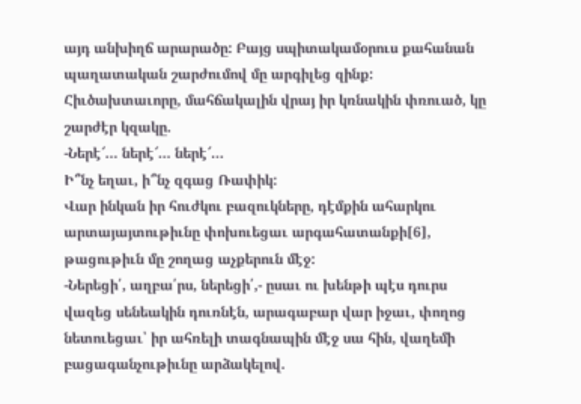այդ անխիղճ արարածը: Բայց սպիտակամօրուս քահանան պաղատական շարժումով մը արգիլեց զինք:
Հիւծախտաւորը, մահճակալին վրայ իր կռնակին փռուած, կը շարժէր կզակը.
-Ներէ՜… ներէ՜… ներէ՜…
Ի՞նչ եղաւ, ի՞նչ զգաց Ռափիկ:
Վար ինկան իր հուժկու բազուկները, դէմքին ահարկու արտայայտութիւնը փոխուեցաւ արգահատանքի[6], թացութիւն մը շողաց աչքերուն մէջ:
-Ներեցի՛, աղբա՛րս, ներեցի՛,- ըսաւ ու խենթի պէս դուրս վազեց սենեակին դուռնէն, արագաբար վար իջաւ, փողոց նետուեցաւ՝ իր ահռելի տագնապին մէջ սա հին, վաղեմի բացագանչութիւնը արձակելով.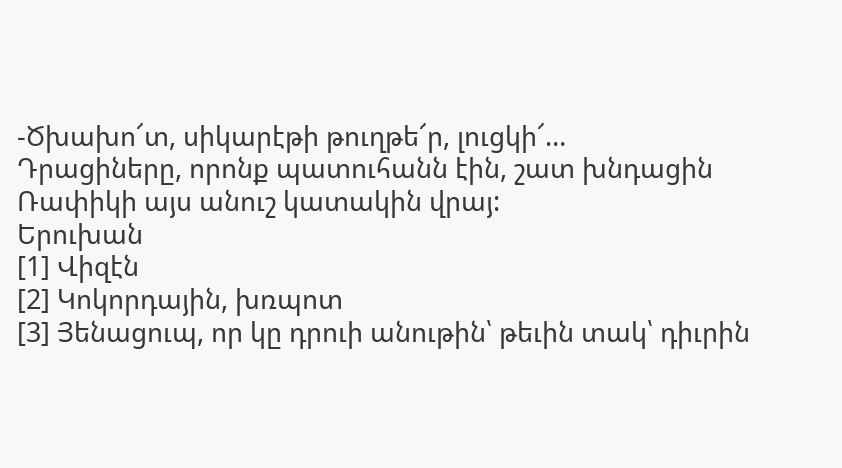-Ծխախո՜տ, սիկարէթի թուղթե՜ր, լուցկի՜…
Դրացիները, որոնք պատուհանն էին, շատ խնդացին Ռափիկի այս անուշ կատակին վրայ:
Երուխան
[1] Վիզէն
[2] Կոկորդային, խռպոտ
[3] Յենացուպ, որ կը դրուի անութին՝ թեւին տակ՝ դիւրին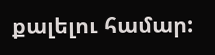քալելու համար: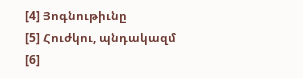[4] Յոգնութիւնը
[5] Հուժկու, պնդակազմ
[6]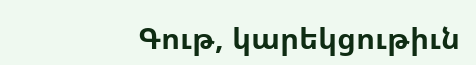Գութ, կարեկցութիւն